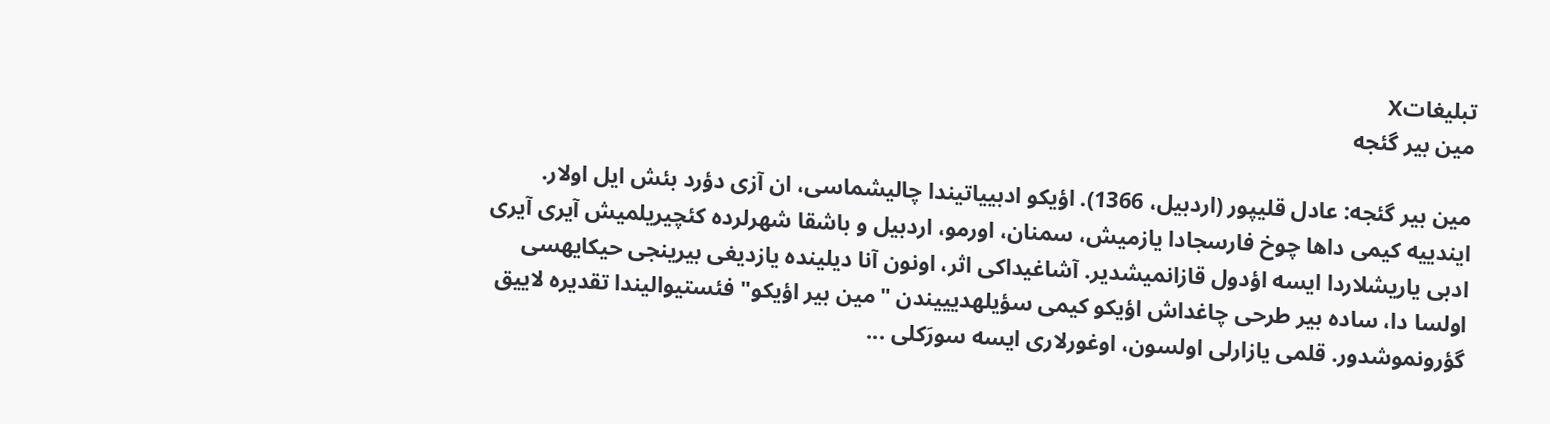تبليغاتX
مین بیر گئجه

مین بیر گئجه: عادل قلیپور (اردبیل، 1366). اؤیکو ادبییاتیندا چالیشماسی، ان آزی دؤرد بئش ایل اولار. ایندییه کیمی داها چوخ فارسجادا یازمیش، سمنان، اورمو، اردبیل و باشقا شهرلرده کئچیریلمیش آیری آیری ادبی یاریشلاردا ایسه اؤدول قازانمیشدیر. آشاغیداکی اثر، اونون آنا دیلینده یازدیغی بیرینجی حیکایهسی اولسا دا، ساده بیر طرحی چاغداش اؤیکو کیمی سؤیلهدیییندن "مین بیر اؤیکو" فئستیوالیندا تقدیره لاییق گؤرونموشدور. قلمی یازارلی اولسون، اوغورلاری ایسه سورَکلی ...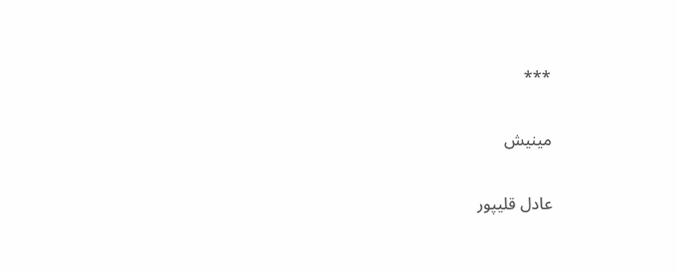***

مينيش

عادل قلیپور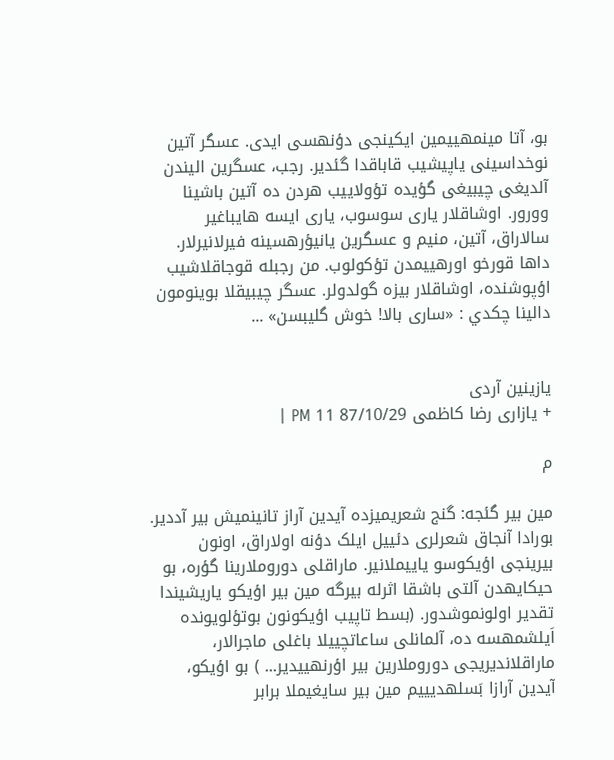بو، آتا مینمهییمین ایکینجی دؤنهسی ایدی. عسگر آتین نوخداسینی یاپیشیب قاباقدا گئدیر. رجب، عسگرین الیندن آلدیغی چیبیغی گؤیده تؤولاییب هردن ده آتین باشینا وورور. اوشاقلار یاری سوسوب، یاری ایسه هایباغیر سالاراق، آتین، منیم و عسگرین یانیؤرهسینه فیرلانیرلار. داها قورخو اورهییمدن تؤکولوب. من رجبله قوجاقلاشیب اؤپوشنده، اوشاقلار بیزه گولدولر. عسگر چیبیقلا بوینومون دالینا چکدي : «ساری بالا! خوش گلیبسن» ...


یازینین آردی
+ یازاری رضا کاظمی 87/10/29 11 PM |

م

مین بیر گئجه: گنج شعریمیزده آیدین آراز تانینمیش بیر آددیر. بورادا آنجاق شعرلری دئییل ایلک دؤنه اولاراق، اونون بیرینجی اؤیکوسو یاییملانیر. ماراقلی دوروملارینا گؤره، بو حیکایهدن آلتی باشقا اثرله بیرگه مین بیر اؤیکو یاریشیندا تقدیر اولونموشدور. (بسط تاپیب اؤیکونون بوتؤلویونده اَیلشمهسه ده، آلمانلی ساعاتچییلا باغلی ماجرالار، ماراقلاندیریجی دوروملارین بیر اؤرنهییدیر... ) بو اؤیکو، آیدین آرازا بَسلهدیییم مین بیر سایغیملا برابر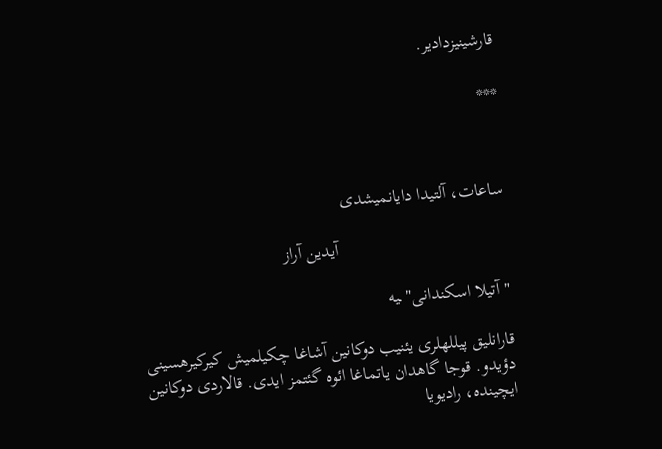قارشینیزدادیر.

***



ساعات، آلتیدا دایانمیشدی

                                     آیدین آراز

"آتیلا اسکندانی"ـیه

قارانلیق پیللهلری یئنیب دوکانین آشاغا چکیلمیش کیرکیرهسینی دؤیدو. قوجا گاهدان یاتماغا ائوه گئتمز ایدی. قالاردی دوکانین ایچینده، رادیویا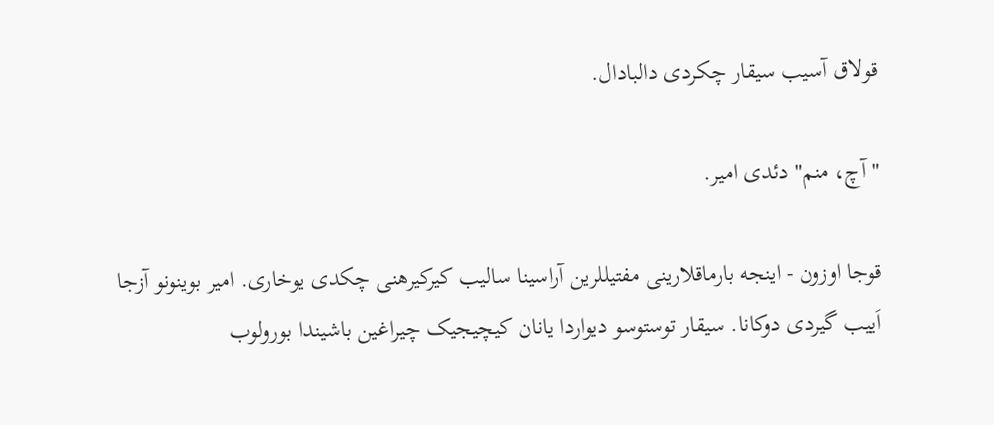قولاق آسیب سیقار چکردی دالبادال.

"آچ، منم" دئدی امیر.

قوجا اوزون - اینجه بارماقلارینی مفتیللرین آراسینا سالیب کیرکیرهنی چکدی یوخاری. امیر بوینونو آزجا اَییب گیردی دوکانا. سیقار توستوسو دیواردا یانان کیچیجیک چیراغین باشیندا بورولوب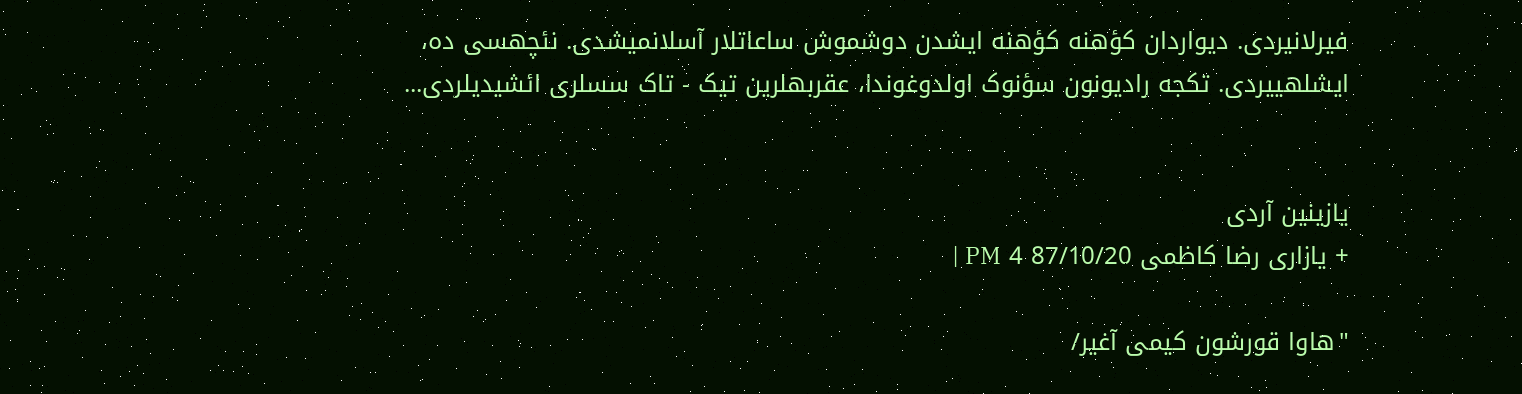فیرلانیردی. دیواردان کؤهنه کؤهنه ایشدن دوشموش ساعاتلار آسلانمیشدی. نئچهسی ده، ایشلهییردی. تکجه رادیونون سؤنوک اولدوغوندا، عقربهلرین تیک - تاک سسلری ائشیدیلردی...


یازینین آردی
+ یازاری رضا کاظمی 87/10/20 4 PM |

"هاوا قورشون کیمی آغیر/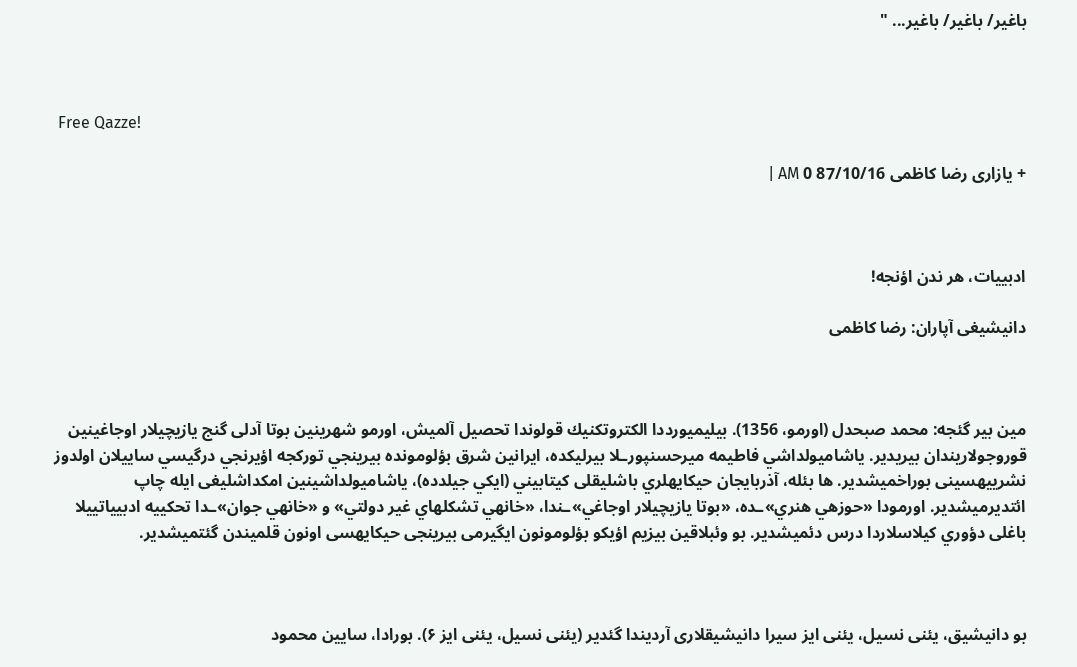باغیر/ باغیر/ باغیر... "



 Free Qazze!

+ یازاری رضا کاظمی 87/10/16 0 AM |



ادبییات، هر ندن اؤنجه!

دانیشیغی آپاران: رضا کاظمی



مین بیر گئجه: محمد صبحدل (اورمو، 1356). بیلیمیورددا الكتروتكنيك قولوندا تحصیل آلمیش، اورمو شهرینین بوتا آدلی گنج يازيچيلار اوجاغينين قوروجولاريندان بیریدیر. یاشاميولداشي فاطيمه ميرحسنپورـلا بيرليكده، ايرانين شرق بؤلومونده بيرينجي توركجه اؤيرنجي درگیسي ساييلان اولدوز نشرییهسینی بوراخميشدیر. ها بئله، آذربايجان حيكايهلري باشلیقلی كيتابيني (ايكي جيلدده)، یاشامیولداشینین امکداشلیغی ایله چاپ ائتدیرمیشدیر. اورمودا «حوزهي هنري»ـده، «بوتا يازيچيلار اوجاغي»ـندا، «خانهي تشكلهاي غير دولتي» و «خانهي جوان»ـدا تحكييه ادبيياتيیلا باغلی دؤوري كيلاسلاردا درس دئميشدیر. بو وئبلاقین بیزیم اؤیکو بؤلومونون ایگیرمی بیرینجی حیکایهسی اونون قلمیندن گئتمیشدیر.



بو دانیشیق، یئنی نسیل، یئنی ایز سیرا دانیشیقلاری آردیندا گئدیر (یئنی نسیل، یئنی ایز ۶). بورادا، سایین محمود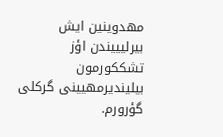مهدوینین ایش بیرلیییندن اؤز تشککورمون بیلیندیرمهیینی گرکلی گؤرورم.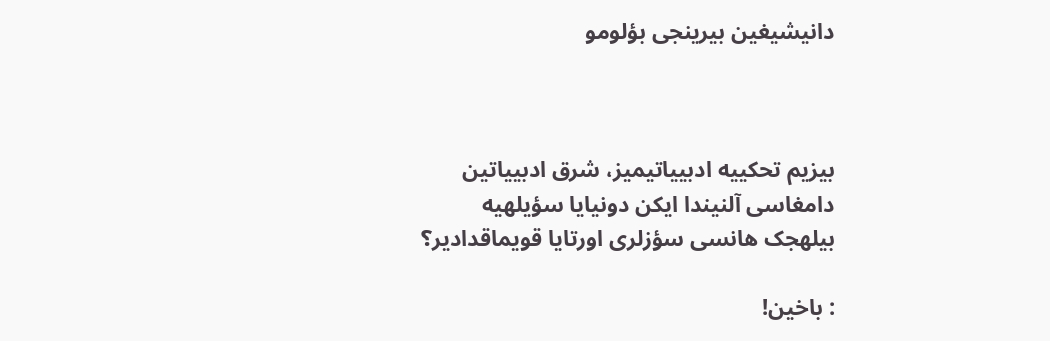دانیشیغین بیرینجی بؤلومو



بیزیم تحکيیه ادبییاتیمیز، شرق ادبییاتین دامغاسی آلنیندا ایکن دونیایا سؤیلهیه بیلهجک هانسی سؤزلری اورتایا قویماقدادیر؟

: باخين!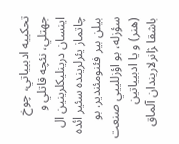تحكييه ادبیياتي، چوخ جهتلي، نئچه قاتلي و اينسان درينليكلرينين ال چاتماز يئرلرينده سئير ائده بيلن بير فئنومئندير. بو سؤزله، بو اؤزلليیي صنعت (هنر) و يا ادبيیاتين باشقا ‍ژانرلاريندان آلماق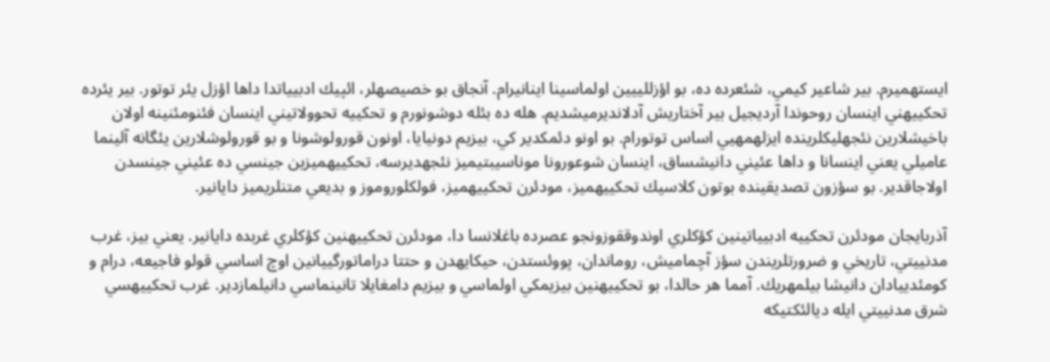ايستهميرم. بير شاعير كيمي، شئعرده ده، بو اؤزللييين اولماسينا اينانيرام. آنجاق بو خصيصهلر، ائپيك ادبيیاتدا داها اؤزل يئر توتور. بير يئرده تحكييهني اينسان روحوندا آرديجيل بير آختاريش آدلانديرميشديم. هله ده بئله دوشونورم و تحكييه تحوولاتيني اينسان فئنومئنينه اولان باخيشلارين نئجهليكلرينده ايزلهمهيي اساس توتورام. بو اونو دئمكدير كي، بيزيم دونيايا، اونون قورولوشونا و بو قورولوشلارين يئگانه آلينما عاميلي يعني اينسانا و داها عئيني دانيشساق، اينسان شوعورونا موناسيبتيميز نئجهديرسه، تحكييهميزين جينسي ده عئيني جينسدن اولاجاقدير. بو سؤزون تصديقينده بوتون كلاسيك تحكييهميز، مودئرن تحكييهميز، فولكلوروموز و بديعي متنلريميز دايانير.

آذربايجان مودئرن تحكييه ادبيیاتينين كؤكلري اوندوققوزونجو عصرده باغلانسا دا، مودئرن تحكييهنين كؤكلري غربده دايانير. يعني بيز، غرب مدنييتي، تاريخي و ضرورتلريندن سؤز آچماميش، روماندان، پووئستدن، حيكايهدن و حتتا دراماتورگييانين اوچ اساسي قولو فاجيعه، درام و كومئدييادان دانيشا بيلمهريك. آمما هر حالدا، بو تحكييهنين بيزيمكي اولماسي و بيزيم دامغايلا تانينماسي دانيلمازدير. غرب تحكييهسي شرق مدنييتي ايله ديالئكتيكه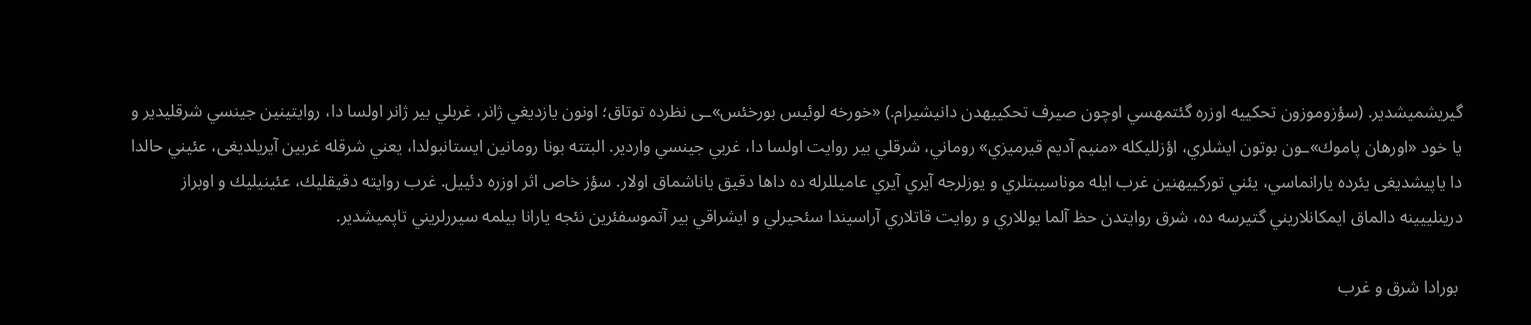گيريشميشدير. (سؤزوموزون تحكييه اوزره گئتمهسي اوچون صيرف تحكييهدن دانيشيرام.) «خورخه لوئیس بورخئس»ـی نظرده توتاق؛ اونون يازديغي ژانر، غربلي بير ژانر اولسا دا، روايتينين جينسي شرقليدير و يا خود «اورهان پاموك»ـون بوتون ايشلري، اؤزلليكله «منيم آديم قيرميزي» روماني، شرقلي بير روايت اولسا دا، غربي جينسي واردير. البتته بونا رومانين ايستانبولدا، يعني شرقله غربين آيريلدیغی، عئيني حالدا دا ياپيشدیغی یئرده يارانماسي، يئني توركييهنين غرب ايله موناسيبتلري و يوزلرجه آيري آيري عاميللرله ده داها دقيق ياناشماق اولار. سؤز خاص اثر اوزره دئييل. غرب روايته دقيقليك، عئينيليك و اوبراز درينلييينه دالماق ايمكانلاريني گتيرسه ده، شرق روايتدن حظ آلما يوللاري و روايت قاتلاري آراسيندا سئحيرلي و ايشراقي بير آتموسفئرين نئجه يارانا بيلمه سيررلريني تاپميشدير.

 بورادا شرق و غرب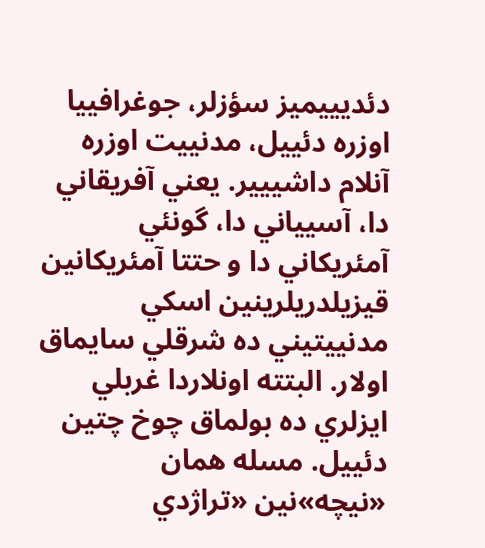دئديييميز سؤزلر، جوغرافييا اوزره دئییل، مدنيیت اوزره آنلام داشييیر. يعني آفريقاني دا، آسيياني دا، گونئي آمئريكاني دا و حتتا آمئريكانين قيزيلدريلرينين اسكي مدنييتيني ده شرقلي سايماق اولار. البتته اونلاردا غربلي ايزلري ده بولماق چوخ چتين دئييل. مسله همان «نيچه»نين «تراژدي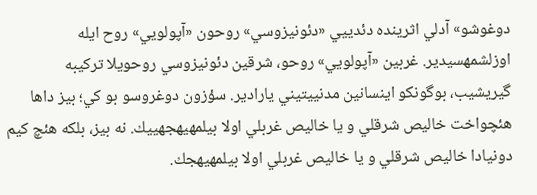دوغوشو» آدلي اثرينده دئديیي «دئونيزوسي» روحون «آپولويي» روح ايله اوزلشمهسيدير. غربين «آپولويي» روحو، شرقين دئونيزوسي روحويلا تركيبه گيريشيب، بوگونكو اينسانين مدنييتيني يارادير. سؤزون دوغروسو بو كي؛ بيز داها هئچواخت خاليص شرقلي و يا خاليص غربلي اولا بيلمهيهجهييك. نه بيز، بلكه هئچ كيم دونيادا خاليص شرقلي و يا خاليص غربلي اولا بيلمهيهجك.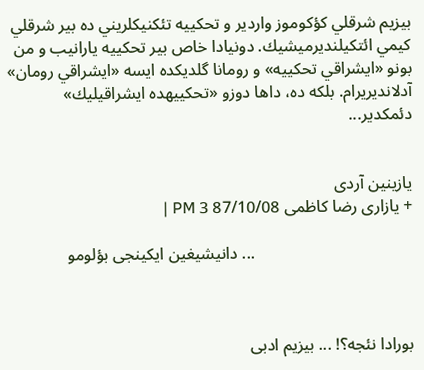بيزيم شرقلي كؤكوموز واردير و تحكييه تئكنيكلريني ده بير شرقلي كيمي ائتکيلنديرميشيك. دونيادا خاص بير تحكييه يارانيب و من بونو «ايشراقي تحكييه» و رومانا گلديكده ایسه «ايشراقي رومان» آدلانديريرام. بلكه ده، داها دوزو «تحكييهده ايشراقيليك» دئمكدير...


یازینین آردی
+ یازاری رضا کاظمی 87/10/08 3 PM |

                                      ... دانیشیغین ایکینجی بؤلومو



بورادا نئجه؟! ... بیزیم ادبی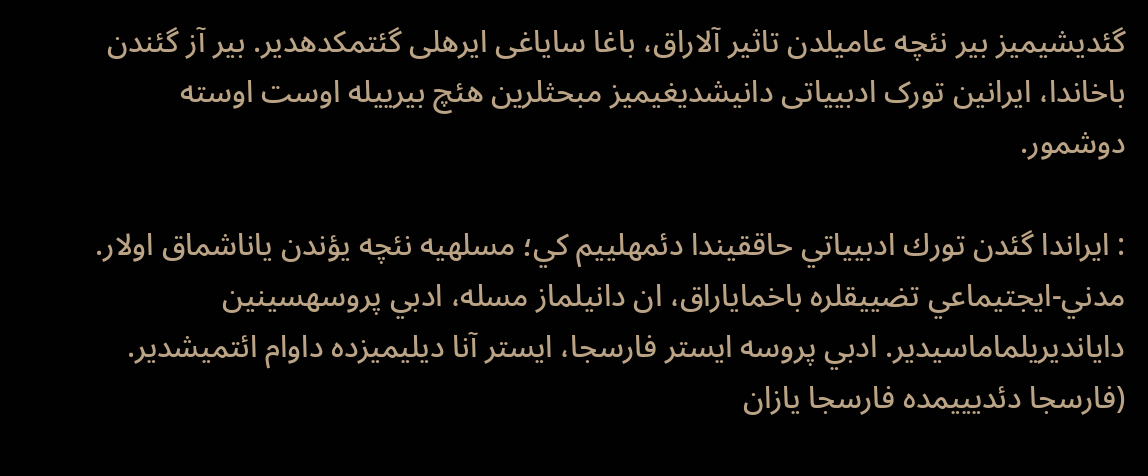گئدیشیمیز بیر نئچه عامیلدن تاثیر آلاراق، باغا سایاغی ایرهلی گئتمکدهدیر. بیر آز گئندن باخاندا، ایرانین تورک ادبییاتی دانیشدیغیمیز مبحثلرین هئچ بیرییله اوست اوسته دوشمور.

: ايراندا گئدن تورك ادبيیاتي حاققيندا دئمهلييم كي؛ مسلهیه نئچه يؤندن ياناشماق اولار. مدني-ايجتيماعي تضييقلره باخماياراق، ان دانيلماز مسله، ادبي پروسهسينين دايانديريلماماسيدير. ادبي پروسه ايستر فارسجا، ايستر آنا ديلیمیزده داوام ائتميشدير. (فارسجا دئديييمده فارسجا يازان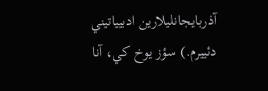آذربايجانليلارين ادبيیاتيني دئييرم.) سؤز يوخ كي، آنا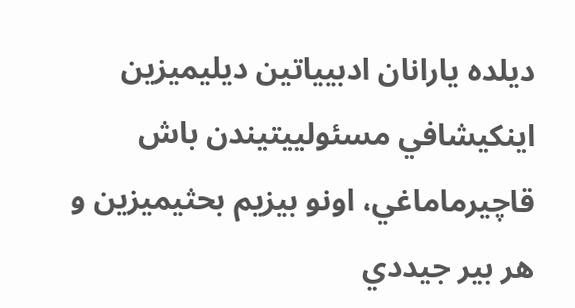ديلده يارانان ادبيیاتين ديليميزين اينكيشافي مسئولييتيندن باش قاچيرماماغي، اونو بيزيم بحثيميزين و هر بير جيددي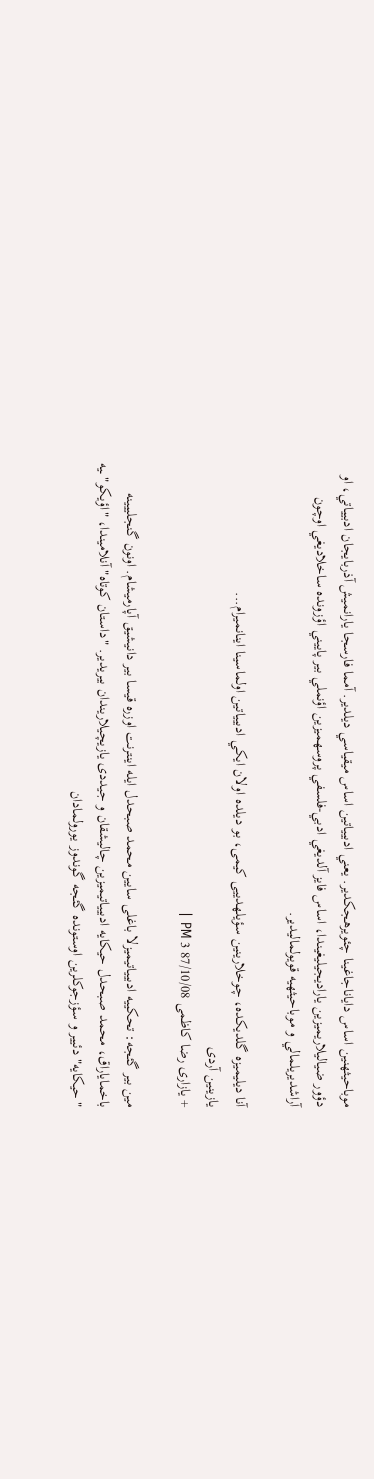موباحيثهنين اساس داياناجاغينا چئويرهجكدير. يعني ادبيیاتين اساس ميقياسي ديلدير. آمما فارسجا يارانمیش آذربايجان ادبيیاتي، او دؤور ضياليلاريميزين ياراديجيليغيندا، اساس فايز آلديغي ادبي-فلسفي پروسهميزين اؤنملي بير پاييني اؤزونده ساخلاديغي اوچون آراشديريلمالي و موباحيثهيه قويولماليدير.

آنا ديلیمیزه گلديكده، چوخلارينين سؤیلهدییی کیمی، بو ديلده اولان ايكي ادبيیاتين اولماسينا اينانميرام...
یازینین آردی
+ یازاری رضا کاظمی 87/10/08 3 PM |

مین بیر گئجه: تحکییه ادبییاتیمیزلا باغلی سایین محمد صبحدل ایله اینترنت اوزره قیسا بیر دانیشیق آپارمیشام. اونون گنجلییینه باخمایاراق، محمد صبحدل حیکایه ادبییاتیمیزین چالیشقان و جیددی یازیچیلاریندان بیریدیر. "داستان کوتاه" آنلامیندا، "اؤیکو"ـیه "حیکایه" دئییر و سؤزجوکلرین اوستونده گئجه گوندوز یورولمادان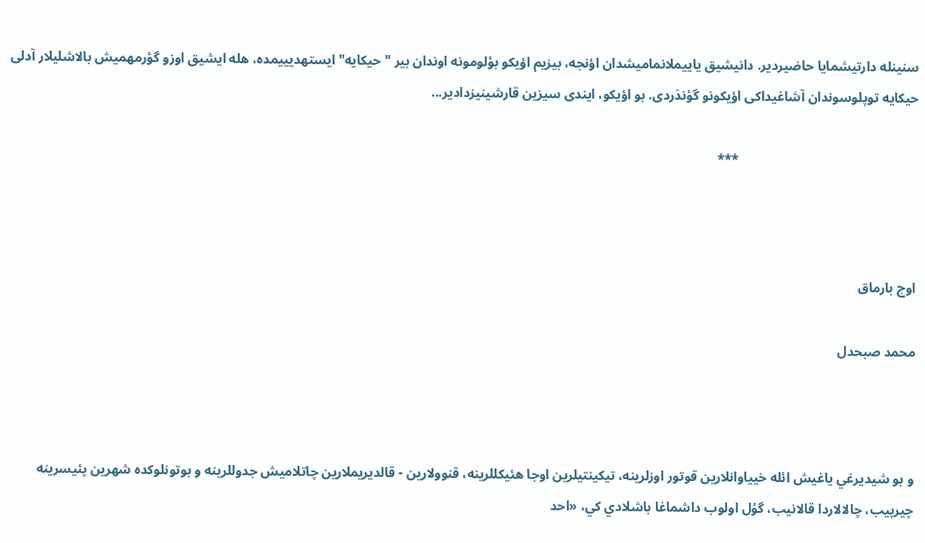سنینله دارتیشمایا حاضیردیر. دانیشیق یاییملانمامیشدان اؤنجه، بیزیم اؤیکو بؤلومونه اوندان بیر "حیکایه" ایستهدیییمده، هله ایشیق اوزو گؤرمهمیش بالاشليلار آدلی حيکايه توپلوسوندان آشاغیداکی اؤیکونو گؤندَردی. بو اؤیکو، ایندی سیزین قارشینیزدادیر...

                                                     ***



اوچ بارماق

محمد صبحدل



و بو شيديرغي ياغيش ائله خيياوانلارين قوتور اوزلرينه، تيكينتيلرين اوجا هئيكللرينه، قنوولارين - قالديريملارين چاتلاميش جدوللرينه و بوتونلوكده شهرين پئيسرينه چيرپيب، چالالاردا قالانيب، گؤل اولوب داشماغا باشلادي كي، «احد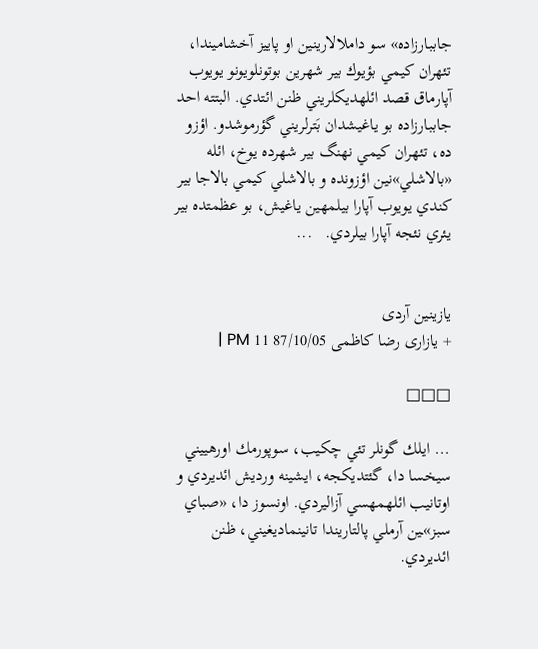جاببارزاده» سو داملالارينين او پاييز آخشاميندا، تئهران كيمي بؤيوك بير شهرين بوتونلويونو يويوب آپارماق قصد ائلهديكلريني ظنن ائتدي. البتته احد جاببارزاده بو ياغيشدان بَترلريني گؤرموشدو. اؤزو ده، تئهران كيمي نهنگ بير شهرده يوخ، ائله «بالاشلي»نين اؤزونده و بالاشلي كيمي بالاجا بير كندي يويوب آپارا بيلمهين ياغيش، بو عظمتده بير يئري نئجه آپارا بيلردي.   ...


یازینین آردی
+ یازاری رضا کاظمی 87/10/05 11 PM |

□□□

... ايلك گونلر تئي چكيب، سوپورمك اورهييني سيخسا دا، گئتديكجه، ايشينه ورديش ائديردي و اوتانيب ائلهمهسي آزاليردي. اونسوز دا، «صباي سبز»ـين آرملي پالتاريندا تانينماديغيني، ظنن ائديردي.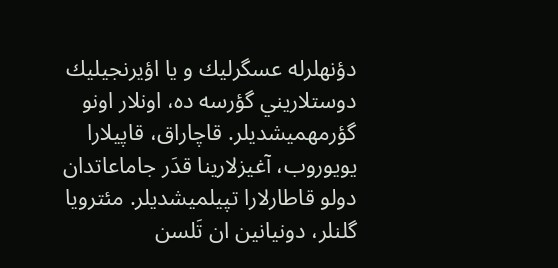دؤنهلرله عسگرليك و يا اؤيرنجيليك دوستلاريني گؤرسه ده، اونلار اونو گؤرمهميشديلر. قاچاراق، قاپيلارا يويوروب، آغيزلارينا قدَر جاماعاتدان دولو قاطارلارا تپيلميشديلر. مئترويا گلنلر، دونيانين ان تَلسن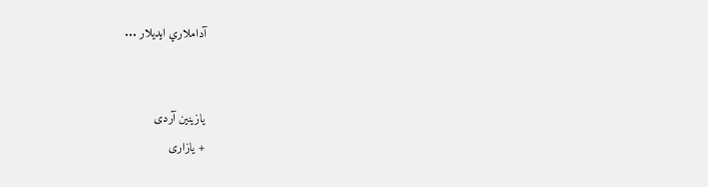آداملاري ايديلار ...


یازینین آردی
+ یازاری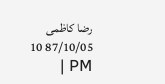رضا کاظمی 87/10/05 10 PM |